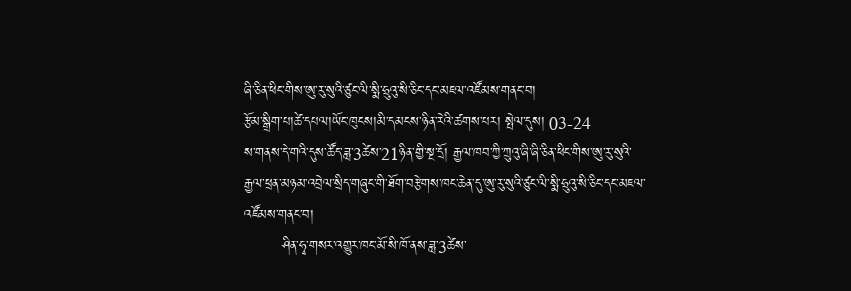ཞི་ཅིན་ཕིང་གིས་ཨུ་རུ་སུའི་ཙུང་ལི་སྨི་ཧྲུའུ་སི་ཅིང་དང་མཇལ་འཛོམས་གནང་བ།
རྩོམ་སྒྲིག་པ།ཚེ་དཔལ།ཡོང་ཁུངས།མི་དམངས་ཉིན་རེའི་ཚགས་པར། སྤེལ་དུས། 03-24
ས་གནས་དེ་གའི་དུས་ཚོད་ཟླ་3ཚེས་21ཉིན་གྱི་སྔ་དྲོ། རྒྱལ་ཁབ་ཀྱི་ཀྲུའུ་ཞི་ཞི་ཅིན་ཕིང་གིས་ཨུ་རུ་སུའི་རྒྱལ་ཕྲན་མཉམ་འབྲེལ་སྲིད་གཞུང་གི་ཐོག་བརྩེགས་ཁང་ཆེན་དུ་ཨུ་རུ་སུའི་ཙུང་ལི་སྨི་ཧྲུའུ་སི་ཅིང་དང་མཇལ་འཛོམས་གནང་བ།
        ཤིན་ཧྭ་གསར་འགྱུར་ཁང་མོ་སི་ཁོ་ནས་ཟླ་3ཚེས་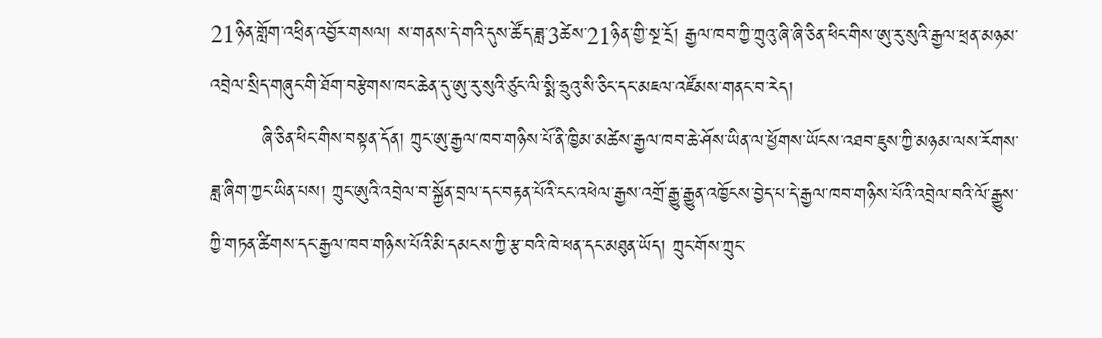21ཉིན་གློག་འཕྲིན་འབྱོར་གསལ། ས་གནས་དེ་གའི་དུས་ཚོད་ཟླ་3ཚེས་21ཉིན་གྱི་སྔ་དྲོ། རྒྱལ་ཁབ་ཀྱི་ཀྲུའུ་ཞི་ཞི་ཅིན་ཕིང་གིས་ཨུ་རུ་སུའི་རྒྱལ་ཕྲན་མཉམ་འབྲེལ་སྲིད་གཞུང་གི་ཐོག་བརྩེགས་ཁང་ཆེན་དུ་ཨུ་རུ་སུའི་ཙུང་ལི་སྨི་ཧྲུའུ་སི་ཅིང་དང་མཇལ་འཛོམས་གནང་བ་རེད།
        ཞི་ཅིན་ཕིང་གིས་བསྟན་དོན། ཀྲུང་ཨུ་རྒྱལ་ཁབ་གཉིས་པོ་ནི་ཁྱིམ་མཚེས་རྒྱལ་ཁབ་ཆེ་ཤོས་ཡིན་ལ་ཕྱོགས་ཡོངས་འཐབ་ཇུས་ཀྱི་མཉམ་ལས་རོགས་ཟླ་ཞིག་ཀྱང་ཡིན་པས། ཀྲུང་ཨུའི་འབྲེལ་བ་སྐྱོན་བྲལ་དང་བརྟན་པོའི་ངང་འཕེལ་རྒྱས་འགྲོ་རྒྱུ་རྒྱུན་འཁྱོངས་བྱེད་པ་དེ་རྒྱལ་ཁབ་གཉིས་པོའི་འབྲེལ་བའི་ལོ་རྒྱུས་ཀྱི་གཏན་ཚིགས་དང་རྒྱལ་ཁབ་གཉིས་པོའི་མི་དམངས་ཀྱི་རྩ་བའི་ཁེ་ཕན་དང་མཐུན་ཡོད། ཀྲུང་གོས་ཀྲུང་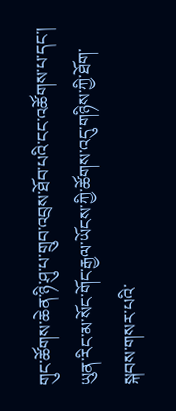གུང་ཚོགས་ཆེན་ཉི་ཤུ་པ་གྲུབ་འབྲས་ཐོབ་པའི་ངང་འཚོགས་པ་དང་། ཡུན་རིང་མ་སོང་གོང་རྒྱལ་ཡོངས་ཀྱི་ཚོགས་འདུ་གཉིས་ཀྱི་ཐོག་སྐབས་གསར་པའི་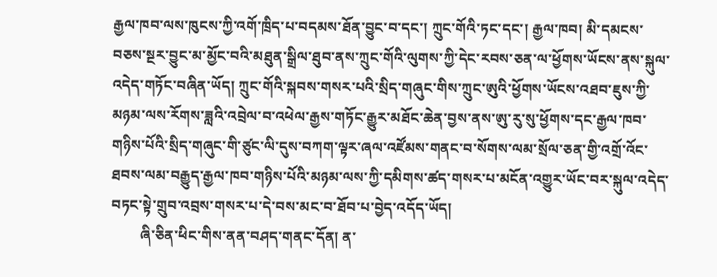རྒྱལ་ཁབ་ལས་ཁུངས་ཀྱི་འགོ་ཁྲིད་པ་བདམས་ཐོན་བྱུང་བ་དང་། ཀྲུང་གོའི་ཏང་དང་། རྒྱལ་ཁབ། མི་དམངས་བཅས་སྔར་བྱུང་མ་མྱོང་བའི་མཐུན་སྒྲིལ་ཐུབ་ནས་ཀྲུང་གོའི་ལུགས་ཀྱི་དེང་རབས་ཅན་ལ་ཕྱོགས་ཡོངས་ནས་སྐུལ་འདེད་གཏོང་བཞིན་ཡོད། ཀྲུང་གོའི་སྐབས་གསར་པའི་སྲིད་གཞུང་གིས་ཀྲུང་ཨུའི་ཕྱོགས་ཡོངས་འཐབ་ཇུས་ཀྱི་མཉམ་ལས་རོགས་ཟླའི་འབྲེལ་བ་འཕེལ་རྒྱས་གཏོང་རྒྱུར་མཐོང་ཆེན་བྱས་ནས་ཨུ་རུ་སུ་ཕྱོགས་དང་རྒྱལ་ཁབ་གཉིས་པོའི་སྲིད་གཞུང་གི་ཙུང་ལི་དུས་བཀག་ལྟར་ཞལ་འཛོམས་གནང་བ་སོགས་ལམ་སྲོལ་ཅན་གྱི་འགྲོ་འོང་ཐབས་ལམ་བརྒྱུད་རྒྱལ་ཁབ་གཉིས་པོའི་མཉམ་ལས་ཀྱི་དམིགས་ཚད་གསར་པ་མངོན་འགྱུར་ཡོང་བར་སྐུལ་འདེད་བཏང་སྟེ་གྲུབ་འབྲས་གསར་པ་དེ་བས་མང་བ་ཐོབ་པ་བྱེད་འདོད་ཡོད།
        ཞི་ཅིན་ཕིང་གིས་ནན་བཤད་གནང་དོན། ན་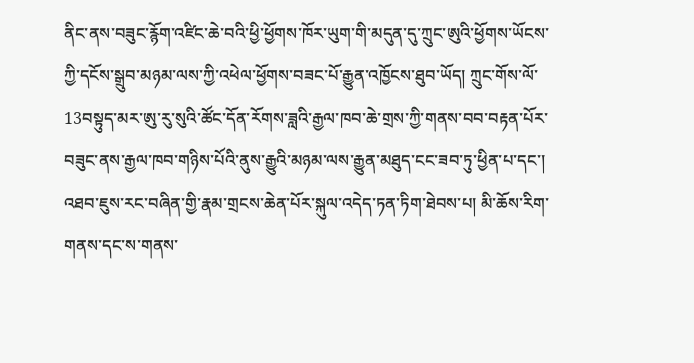ནིང་ནས་བཟུང་རྙོག་འཛིང་ཆེ་བའི་ཕྱི་ཕྱོགས་ཁོར་ཡུག་གི་མདུན་དུ་ཀྲུང་ཨུའི་ཕྱོགས་ཡོངས་ཀྱི་དངོས་སྒྲུབ་མཉམ་ལས་ཀྱི་འཕེལ་ཕྱོགས་བཟང་པོ་རྒྱུན་འཁྱོངས་ཐུབ་ཡོད། ཀྲུང་གོས་ལོ་13བསྟུད་མར་ཨུ་རུ་སུའི་ཚོང་དོན་རོགས་ཟླའི་རྒྱལ་ཁབ་ཆེ་གྲས་ཀྱི་གནས་བབ་བརྟན་པོར་བཟུང་ནས་རྒྱལ་ཁབ་གཉིས་པོའི་ནུས་རྒྱུའི་མཉམ་ལས་རྒྱུན་མཐུད་ངང་ཟབ་ཏུ་ཕྱིན་པ་དང་། འཐབ་ཇུས་རང་བཞིན་གྱི་རྣམ་གྲངས་ཆེན་པོར་སྐུལ་འདེད་ཏན་ཏིག་ཐེབས་པ། མི་ཆོས་རིག་གནས་དང་ས་གནས་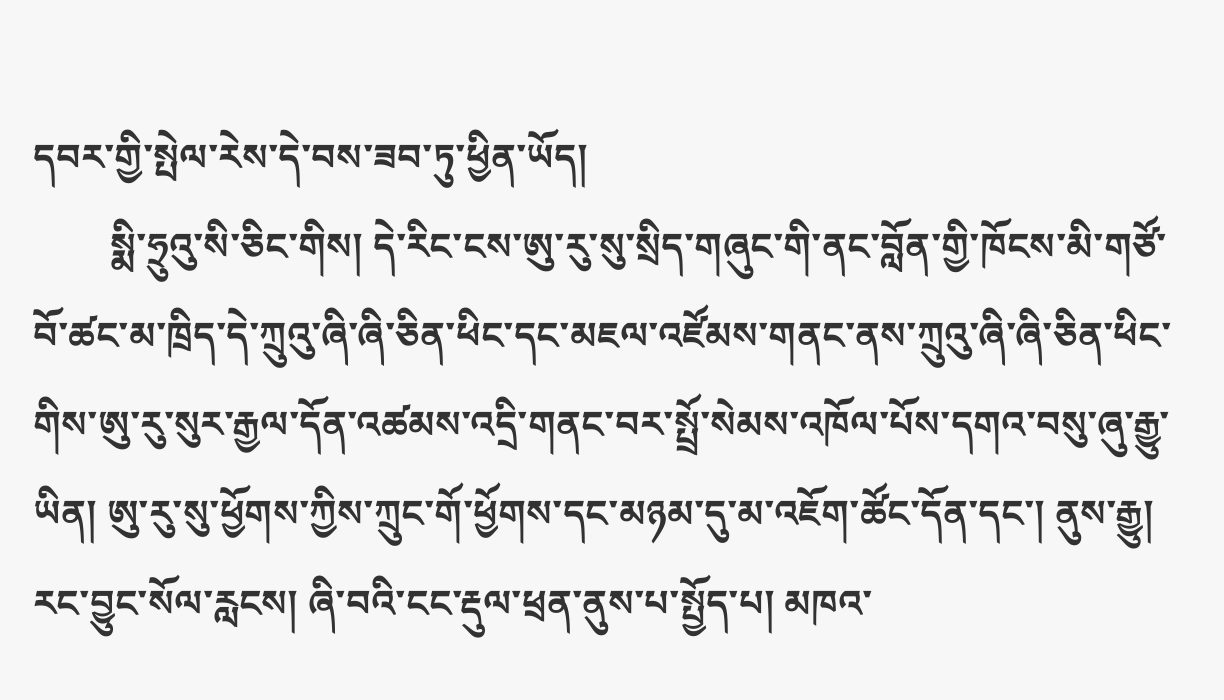དབར་གྱི་སྤེལ་རེས་དེ་བས་ཟབ་ཏུ་ཕྱིན་ཡོད།
        སྨི་ཧྲུའུ་སི་ཅིང་གིས། དེ་རིང་ངས་ཨུ་རུ་སུ་སྲིད་གཞུང་གི་ནང་བློན་གྱི་ཁོངས་མི་གཙོ་བོ་ཚང་མ་ཁྲིད་དེ་ཀྲུའུ་ཞི་ཞི་ཅིན་ཕིང་དང་མཇལ་འཛོམས་གནང་ནས་ཀྲུའུ་ཞི་ཞི་ཅིན་ཕིང་གིས་ཨུ་རུ་སུར་རྒྱལ་དོན་འཚམས་འདྲི་གནང་བར་སྤྲོ་སེམས་འཁོལ་པོས་དགའ་བསུ་ཞུ་རྒྱུ་ཡིན། ཨུ་རུ་སུ་ཕྱོགས་ཀྱིས་ཀྲུང་གོ་ཕྱོགས་དང་མཉམ་དུ་མ་འཇོག་ཚོང་དོན་དང་། ནུས་རྒྱུ། རང་བྱུང་སོལ་རླངས། ཞི་བའི་ངང་རྡུལ་ཕྲན་ནུས་པ་སྤྱོད་པ། མཁའ་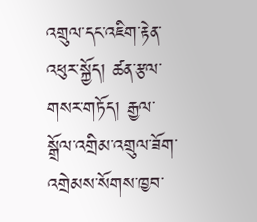འགྲུལ་དང་འཇིག་རྟེན་འཕུར་སྐྱོད། ཚན་རྩལ་གསར་གཏོད། རྒྱལ་སྒྲོལ་འགྲིམ་འགྲུལ་ཟོག་འགྲེམས་སོགས་ཁྱབ་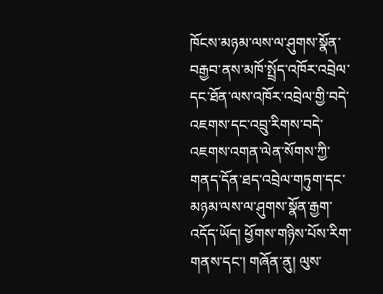ཁོངས་མཉམ་ལས་ལ་ཤུགས་སྣོན་བརྒྱབ་ནས་མཁོ་སྤྲོད་འཁོར་འབྲེལ་དང་ཐོན་ལས་འཁོར་འབྲེལ་གྱི་བདེ་འཇགས་དང་འབྲུ་རིགས་བདེ་འཇགས་འགན་ལེན་སོགས་ཀྱི་གནད་དོན་ཐད་འབྲེལ་གཏུག་དང་མཉམ་ལས་ལ་ཤུགས་སྣོན་རྒྱག་འདོད་ཡོད། ཕྱོགས་གཉིས་པོས་རིག་གནས་དང་། གཞོན་ནུ། ལུས་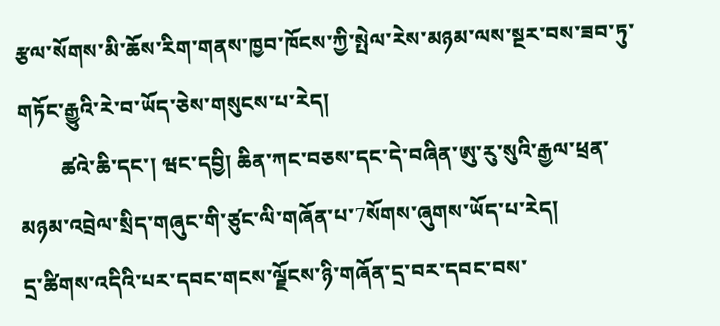རྩལ་སོགས་མི་ཆོས་རིག་གནས་ཁྱབ་ཁོངས་ཀྱི་སྤེལ་རེས་མཉམ་ལས་སྔར་བས་ཟབ་ཏུ་གཏོང་རྒྱུའི་རེ་བ་ཡོད་ཅེས་གསུངས་པ་རེད།
        ཚའེ་ཆི་དང་། ཝང་དབྱི། ཆིན་ཀང་བཅས་དང་དེ་བཞིན་ཨུ་རུ་སུའི་རྒྱལ་ཕྲན་མཉམ་འབྲེལ་སྲིད་གཞུང་གི་ཙུང་ལི་གཞོན་པ་7སོགས་ཞུགས་ཡོད་པ་རེད།
དྲ་ཚིགས་འདིའི་པར་དབང་གངས་ལྗོངས་ཉི་གཞོན་དྲ་བར་དབང་བས་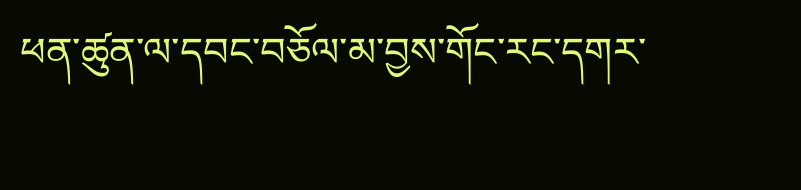ཕན་ཚུན་ལ་དབང་བཅོལ་མ་བྱས་གོང་རང་དགར་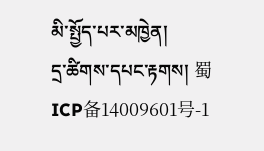མི་སྤྱོད་པར་མཁྱེན།
དྲ་ཚིགས་དཔང་རྟགས། 蜀ICP备14009601号-1